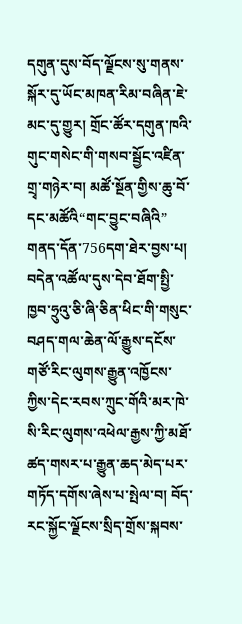དགུན་དུས་བོད་ལྗོངས་སུ་གནས་སྐོར་དུ་ཡོང་མཁན་རིམ་བཞིན་ཇེ་མང་དུ་གྱུར། གྲོང་ཚོར་དགུན་ཁའི་གུང་གསེང་གི་གསབ་སྦྱོང་འཛིན་གྲྭ་གཉེར་བ། མཚོ་སྔོན་གྱིས་ཆུ་བོ་དང་མཚོའི“གང་བྱུང་བཞིའི” གནད་དོན་756དག་ཐེར་བྱས་པ། བདེན་འཚོལ་དུས་དེབ་ཐོག་སྤྱི་ཁྱབ་ཧྲུའུ་ཅི་ཞི་ཅིན་ཕིང་གི་གསུང་བཤད་གལ་ཆེན་ལོ་རྒྱུས་དངོས་གཙོ་རིང་ལུགས་རྒྱུན་འཁྱོངས་ཀྱིས་དེང་རབས་ཀྲུང་གོའི་མར་ཁེ་སི་རིང་ལུགས་འཕེལ་རྒྱས་ཀྱི་མཐོ་ཚད་གསར་པ་རྒྱུན་ཆད་མེད་པར་གཏོད་དགོས་ཞེས་པ་སྤེལ་བ། བོད་རང་སྐྱོང་ལྗོངས་སྲིད་གྲོས་སྐབས་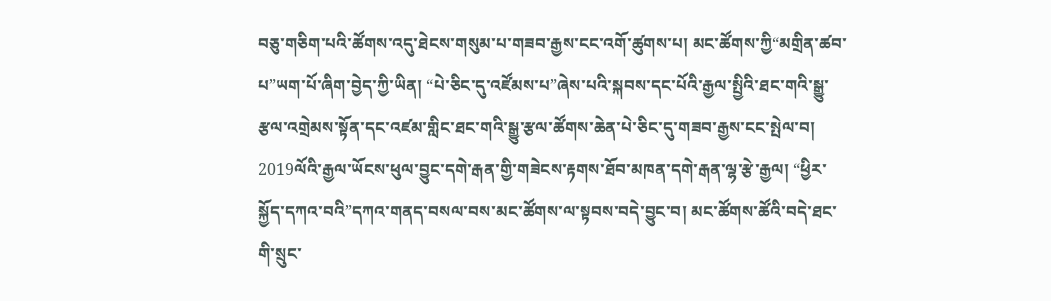བཅུ་གཅིག་པའི་ཚོགས་འདུ་ཐེངས་གསུམ་པ་གཟབ་རྒྱས་ངང་འགོ་ཚུགས་པ། མང་ཚོགས་ཀྱི“མགྲིན་ཚབ་པ”ཡག་པོ་ཞིག་བྱེད་ཀྱི་ཡིན། “པེ་ཅིང་དུ་འཛོམས་པ”ཞེས་པའི་སྐབས་དང་པོའི་རྒྱལ་སྤྱིའི་ཐང་གའི་སྒྱུ་རྩལ་འགྲེམས་སྟོན་དང་འཛམ་གླིང་ཐང་གའི་སྒྱུ་རྩལ་ཚོགས་ཆེན་པེ་ཅིང་དུ་གཟབ་རྒྱས་ངང་སྤེལ་བ། 2019ལོའི་རྒྱལ་ཡོངས་ཕུལ་བྱུང་དགེ་རྒན་གྱི་གཟེངས་རྟགས་ཐོབ་མཁན་དགེ་རྒན་ལྷ་རྩེ་རྒྱལ། “ཕྱིར་སྐྱོད་དཀའ་བའི”དཀའ་གནད་བསལ་བས་མང་ཚོགས་ལ་སྟབས་བདེ་བྱུང་བ། མང་ཚོགས་ཚོའི་བདེ་ཐང་གི་སྲུང་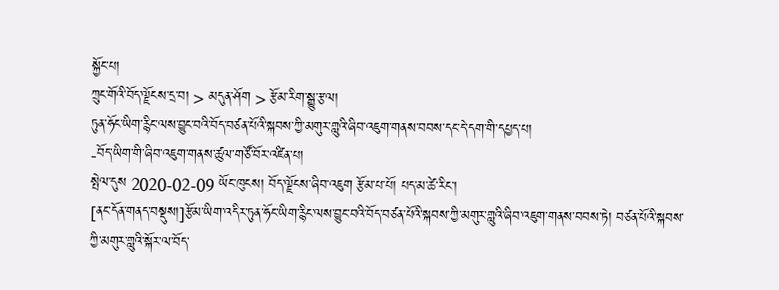སྐྱོང་པ།
ཀྲུང་གོའི་བོད་ལྗོངས་དྲ་བ། > མདུན་ཤོག > རྩོམ་རིག་སྒྱུ་རྩལ།
ཏུན་ཧོང་ཡིག་རྙིང་ལས་བྱུང་བའི་བོད་བཙན་པོའི་སྐབས་ཀྱི་མགུར་གླུའི་ཞིབ་འཇུག་གནས་བབས་དང་དེ་དག་གི་དཔྱད་པ།
-བོད་ཡིག་གི་ཞིབ་འཇུག་གནས་ཚུལ་གཙོ་བོར་འཛིན་པ།
སྤེལ་དུས 2020-02-09 ཡོང་ཁུངས། བོད་ལྗོངས་ཞིབ་འཇུག རྩོམ་པ་པོ། པད་མ་ཚེ་རིང་།
[ནང་དོན་གནད་བསྡུས།]རྩོམ་ཡིག་འདིར་ཏུན་ཧོང་ཡིག་རྙིང་ལས་བྱུང་བའི་བོད་བཙན་པོའི་སྐབས་ཀྱི་མགུར་གླུའི་ཞིབ་འཇུག་གནས་བབས་ཏེ། བཙན་པོའི་སྐབས་ཀྱི་མགུར་གླུའི་སྐོར་ལ་བོད་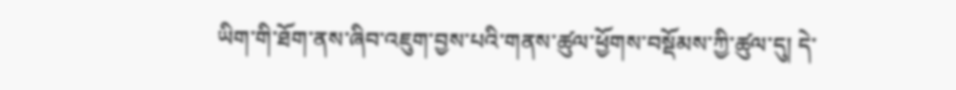ཡིག་གི་ཐོག་ནས་ཞིབ་འཇུག་བྱས་པའི་གནས་ཚུལ་ཕྱོགས་བསྡོམས་ཀྱི་ཚུལ་དུ། དེ་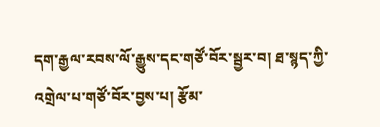དག་རྒྱལ་རབས་ལོ་རྒྱུས་དང་གཙོ་བོར་སྦྱར་བ། ཐ་སྙད་ཀྱི་འགྲེལ་པ་གཙོ་བོར་བྱས་པ། རྩོམ་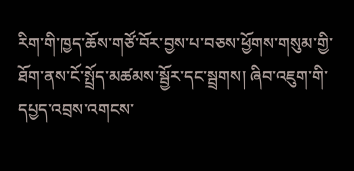རིག་གི་ཁྱད་ཆོས་གཙོ་བོར་བྱས་པ་བཅས་ཕྱོགས་གསུམ་གྱི་ཐོག་ནས་ངོ་སྤྲོད་མཚམས་སྦྱོར་དང་སྦྲགས། ཞིབ་འཇུག་གི་དཔྱད་འབྲས་འགངས་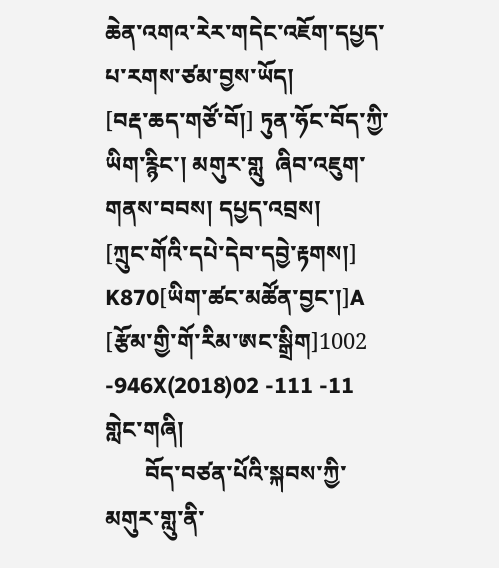ཆེན་འགའ་རེར་གདེང་འཇོག་དཔྱད་པ་རགས་ཙམ་བྱས་ཡོད།
[བརྡ་ཆད་གཙོ་བོ།] ཏུན་ཧོང་བོད་ཀྱི་ཡིག་རྙིང་། མགུར་གླུ  ཞིབ་འཇུག་གནས་བབས། དཔྱད་འབྲས།
[ཀྲུང་གོའི་དཔེ་དེབ་དབྱེ་རྟགས།] K870[ཡིག་ཚང་མཚོན་བྱང་།]A [རྩོམ་གྱི་གོ་རིམ་ཨང་སྒྲིག]1002 -946X(2018)02 -111 -11
གླེང་གཞི།
       བོད་བཙན་པོའི་སྐབས་ཀྱི་མགུར་གླུ་ནི་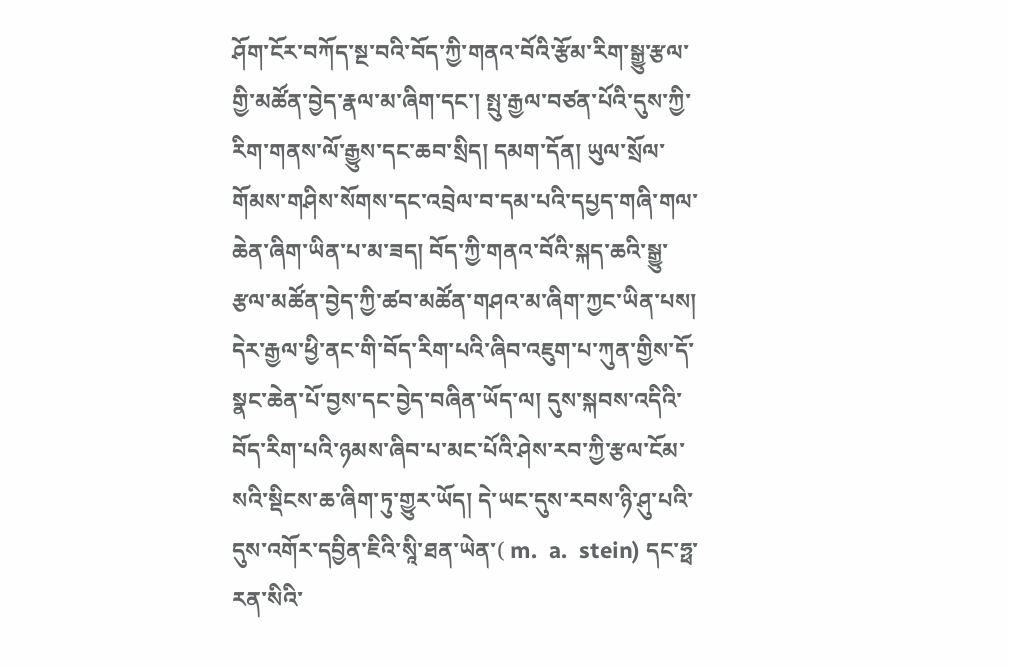ཤོག་ངོར་བཀོད་སྔ་བའི་བོད་ཀྱི་གནའ་བོའི་རྩོམ་རིག་སྒྱུ་རྩལ་གྱི་མཚོན་བྱེད་རྣལ་མ་ཞིག་དང་། སྤུ་རྒྱལ་བཙན་པོའི་དུས་ཀྱི་རིག་གནས་ལོ་རྒྱུས་དང་ཆབ་སྲིད། དམག་དོན། ཡུལ་སྲོལ་གོམས་གཤིས་སོགས་དང་འབྲེལ་བ་དམ་པའི་དཔྱད་གཞི་གལ་ཆེན་ཞིག་ཡིན་པ་མ་ཟད། བོད་ཀྱི་གནའ་བོའི་སྐད་ཆའི་སྒྱུ་རྩལ་མཚོན་བྱེད་ཀྱི་ཚབ་མཚོན་གཤའ་མ་ཞིག་ཀྱང་ཡིན་པས། དེར་རྒྱལ་ཕྱི་ནང་གི་བོད་རིག་པའི་ཞིབ་འཇུག་པ་ཀུན་གྱིས་དོ་སྣང་ཆེན་པོ་བྱས་དང་བྱེད་བཞིན་ཡོད་ལ། དུས་སྐབས་འདིའི་བོད་རིག་པའི་ཉམས་ཞིབ་པ་མང་པོའི་ཤེས་རབ་ཀྱི་རྩལ་ངོམ་སའི་སྡིངས་ཆ་ཞིག་ཏུ་གྱུར་ཡོད། དེ་ཡང་དུས་རབས་ཉི་ཤུ་པའི་དུས་འགོར་དབྱིན་ཇིའི་སཱི་ཐན་ཡེན་( m.  a.  stein) དང་ཧྥ་རན་སིའི་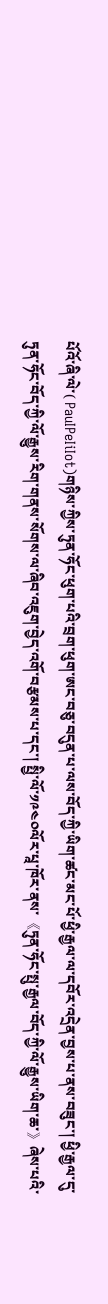པོའོ་ཞི་ལེ་( PauIPeIiIot)གཉིས་ཀྱིས་ཏུན་ཧོང་ཕུག་པའི་བྲག་ཕུག་ཨང་བཅུ་བདུན་པ་ལས་བོད་ཀྱི་ཡིག་ཚང་མང་པོ་ཕྱི་རྒྱལ་ལ་དབོར་འདྲེན་བྱས་པ་ནས་བཟུང་། ཕྱི་རྒྱལ་དུ་ཏུན་ཧོང་བོད་ཀྱི་ལོ་རྒྱུས་རིག་གནས་སོགས་ལ་ཞིབ་འཇུག་བྱེད་འགོ་བརྩམས་པ་དང་། སྤྱི་ལོ་༡༩༤༠ལོར་པཱ་ཁོར་ནས་《ཏུན་ཧོང་སྤུ་རྒྱལ་བོད་ཀྱི་ལོ་རྒྱུས་ཡིག་ཆ་》ཞེས་པའི་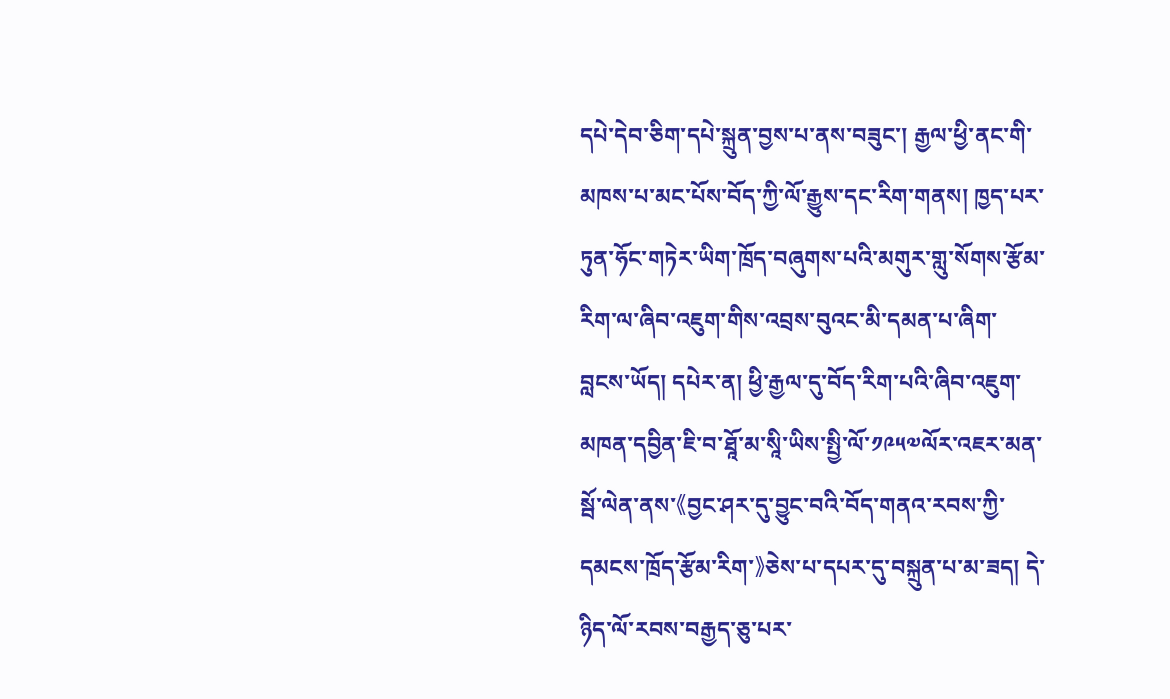དཔེ་དེབ་ཅིག་དཔེ་སྐྲུན་བྱས་པ་ནས་བཟུང་། རྒྱལ་ཕྱི་ནང་གི་མཁས་པ་མང་པོས་བོད་ཀྱི་ལོ་རྒྱུས་དང་རིག་གནས། ཁྱད་པར་ཏུན་ཧོང་གཏེར་ཡིག་ཁྲོད་བཞུགས་པའི་མགུར་གླུ་སོགས་རྩོམ་རིག་ལ་ཞིབ་འཇུག་གིས་འབྲས་བུའང་མི་དམན་པ་ཞིག་བླངས་ཡོད། དཔེར་ན། ཕྱི་རྒྱལ་དུ་བོད་རིག་པའི་ཞིབ་འཇུག་མཁན་དབྱིན་ཇི་བ་ཐཱོ་མ་སཱི་ཡིས་སྤྱི་ལོ་༡༩༥༧ལོར་འཇར་མན་སྦོ་ལེན་ནས་《བྱང་ཤར་དུ་བྱུང་བའི་བོད་གནའ་རབས་ཀྱི་དམངས་ཁྲོད་རྩོམ་རིག་》ཅེས་པ་དཔར་དུ་བསྐྲུན་པ་མ་ཟད། དེ་ཉིད་ལོ་རབས་བརྒྱད་ཅུ་པར་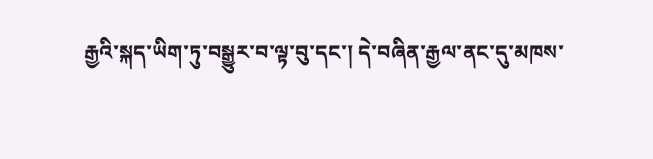རྒྱའི་སྐད་ཡིག་ཏུ་བསྒྱུར་བ་ལྟ་བུ་དང་། དེ་བཞིན་རྒྱལ་ནང་དུ་མཁས་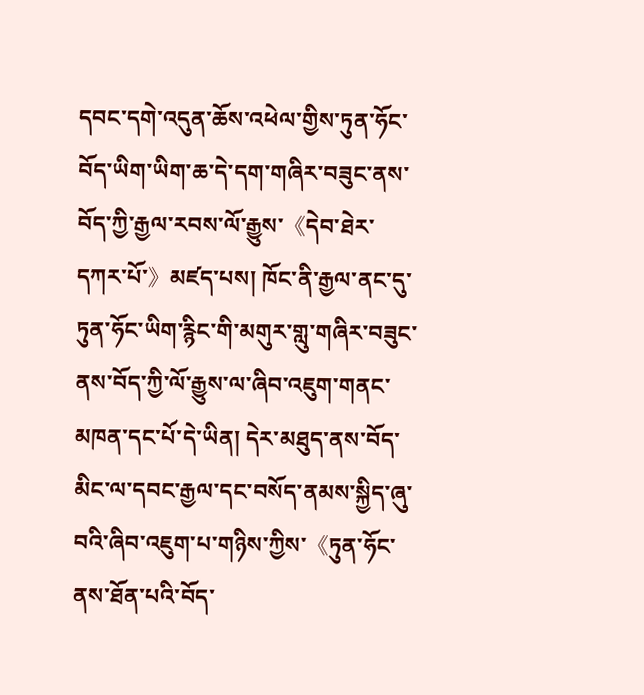དབང་དགེ་འདུན་ཆོས་འཕེལ་གྱིས་ཏུན་ཧོང་བོད་ཡིག་ཡིག་ཆ་དེ་དག་གཞིར་བཟུང་ནས་བོད་ཀྱི་རྒྱལ་རབས་ལོ་རྒྱུས་《དེབ་ཐེར་དཀར་པོ་》མཛད་པས། ཁོང་ནི་རྒྱལ་ནང་དུ་ཏུན་ཧོང་ཡིག་རྙིང་གི་མགུར་གླུ་གཞིར་བཟུང་ནས་བོད་ཀྱི་ལོ་རྒྱུས་ལ་ཞིབ་འཇུག་གནང་མཁན་དང་པོ་དེ་ཡིན། དེར་མཐུད་ནས་བོད་མིང་ལ་དབང་རྒྱལ་དང་བསོད་ནམས་སྐྱིད་ཞུ་བའི་ཞིབ་འཇུག་པ་གཉིས་ཀྱིས་《ཏུན་ཧོང་ནས་ཐོན་པའི་བོད་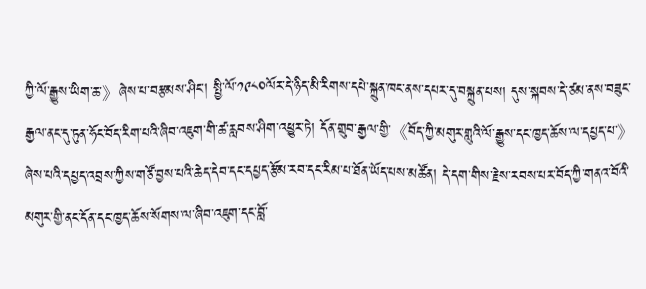ཀྱི་ལོ་རྒྱུས་ཡིག་ཆ་》ཞེས་པ་བརྩམས་ཤིང་། སྤྱི་ལོ་༡༩༨༠ལོར་དེ་ཉིད་མི་རིགས་དཔེ་སྐྲུན་ཁང་ནས་དཔར་དུ་བསྐྲུན་པས། དུས་སྐབས་དེ་ཙམ་ནས་བཟུང་རྒྱལ་ནང་དུ་ཏུན་ཧོང་བོད་རིག་པའི་ཞིབ་འཇུག་གི་ཚ་རླབས་ཤིག་འཕྱུར་ཏེ། དོན་གྲུབ་རྒྱལ་གྱི་《བོད་ཀྱི་མགུར་གླུའི་ལོ་རྒྱུས་དང་ཁྱད་ཆོས་ལ་དཔྱད་པ་》ཞེས་པའི་དཔྱད་འབྲས་ཀྱིས་གཙོ་བྱས་པའི་ཆེད་དེབ་དང་དཔྱད་རྩོམ་རབ་དང་རིམ་པ་ཐོན་ཡོད་པས་མཚོན། དེ་དག་གིས་རྗེས་རབས་པར་བོད་ཀྱི་གནའ་བོའི་མགུར་གྱི་ནང་དོན་དང་ཁྱད་ཆོས་སོགས་ལ་ཞིབ་འཇུག་དང་བློ་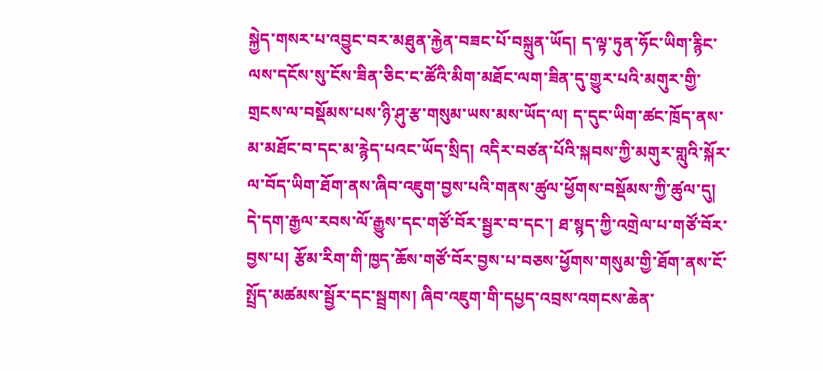སྐྱེད་གསར་པ་འབྱུང་བར་མཐུན་རྐྱེན་བཟང་པོ་བསྐྲུན་ཡོད། ད་ལྟ་ཏུན་ཧོང་ཡིག་རྙིང་ལས་དངོས་སུ་ངོས་ཟིན་ཅིང་ང་ཚོའི་མིག་མཐོང་ལག་ཟིན་དུ་གྱུར་པའི་མགུར་གྱི་གྲངས་ལ་བསྡོམས་པས་ཉི་ཤུ་རྩ་གསུམ་ཡས་མས་ཡོད་ལ། ད་དུང་ཡིག་ཚང་ཁྲོད་ནས་མ་མཐོང་བ་དང་མ་རྙེད་པའང་ཡོད་སྲིད། འདིར་བཙན་པོའི་སྐབས་ཀྱི་མགུར་གླུའི་སྐོར་ལ་བོད་ཡིག་ཐོག་ནས་ཞིབ་འཇུག་བྱས་པའི་གནས་ཚུལ་ཕྱོགས་བསྡོམས་ཀྱི་ཚུལ་དུ། དེ་དག་རྒྱལ་རབས་ལོ་རྒྱུས་དང་གཙོ་བོར་སྦྱར་བ་དང་། ཐ་སྙད་ཀྱི་འགྲེལ་པ་གཙོ་བོར་བྱས་པ། རྩོམ་རིག་གི་ཁྱད་ཆོས་གཙོ་བོར་བྱས་པ་བཅས་ཕྱོགས་གསུམ་གྱི་ཐོག་ནས་ངོ་སྤྲོད་མཚམས་སྦྱོར་དང་སྦྲགས། ཞིབ་འཇུག་གི་དཔྱད་འབྲས་འགངས་ཆེན་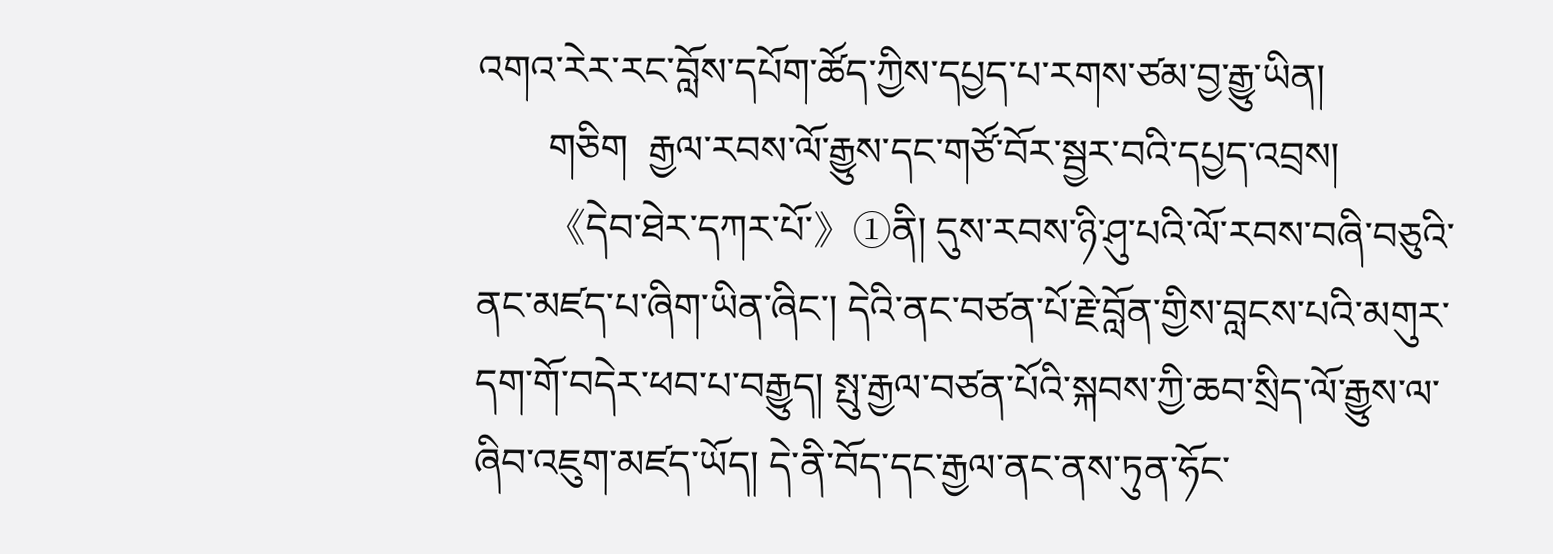འགའ་རེར་རང་བློས་དཔོག་ཚོད་ཀྱིས་དཔྱད་པ་རགས་ཙམ་བྱ་རྒྱུ་ཡིན།
       གཅིག  རྒྱལ་རབས་ལོ་རྒྱུས་དང་གཙོ་བོར་སྦྱར་བའི་དཔྱད་འབྲས།
       《དེབ་ཐེར་དཀར་པོ་》①ནི། དུས་རབས་ཉི་ཤུ་པའི་ལོ་རབས་བཞི་བཅུའི་ནང་མཛད་པ་ཞིག་ཡིན་ཞིང་། དེའི་ནང་བཙན་པོ་རྗེ་བློན་གྱིས་བླངས་པའི་མགུར་དག་གོ་བདེར་ཕབ་པ་བརྒྱུད། སྤུ་རྒྱལ་བཙན་པོའི་སྐབས་ཀྱི་ཆབ་སྲིད་ལོ་རྒྱུས་ལ་ཞིབ་འཇུག་མཛད་ཡོད། དེ་ནི་བོད་དང་རྒྱལ་ནང་ནས་ཏུན་ཧོང་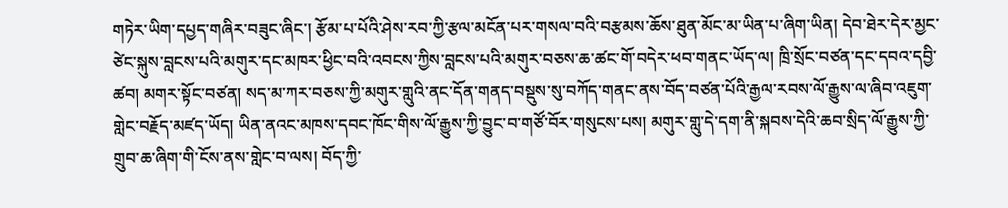གཏེར་ཡིག་དཔྱད་གཞིར་བཟུང་ཞིང་། རྩོམ་པ་པོའི་ཤེས་རབ་ཀྱི་རྩལ་མངོན་པར་གསལ་བའི་བརྩམས་ཆོས་ཐུན་མོང་མ་ཡིན་པ་ཞིག་ཡིན། དེབ་ཐེར་དེར་མྱང་ཙེང་སྐུས་བླངས་པའི་མགུར་དང་མཁར་ཕྱིང་བའི་འབངས་ཀྱིས་བླངས་པའི་མགུར་བཅས་ཆ་ཚང་གོ་བདེར་ཕབ་གནང་ཡོད་ལ། ཁྲི་སྲོང་བཙན་དང་དབའ་དབྱི་ཚབ། མགར་སྟོང་བཙན། སད་མ་ཀར་བཅས་ཀྱི་མགུར་གླུའི་ནང་དོན་གནད་བསྡུས་སུ་བཀོད་གནང་ནས་བོད་བཙན་པོའི་རྒྱལ་རབས་ལོ་རྒྱུས་ལ་ཞིབ་འཇུག་གླེང་བརྗོད་མཛད་ཡོད། ཡིན་ནའང་མཁས་དབང་ཁོང་གིས་ལོ་རྒྱུས་ཀྱི་བྱུང་བ་གཙོ་བོར་གསུངས་པས། མགུར་གླུ་དེ་དག་ནི་སྐབས་དེའི་ཆབ་སྲིད་ལོ་རྒྱུས་ཀྱི་གྲུབ་ཆ་ཞིག་གི་ངོས་ནས་གླེང་བ་ལས། བོད་ཀྱི་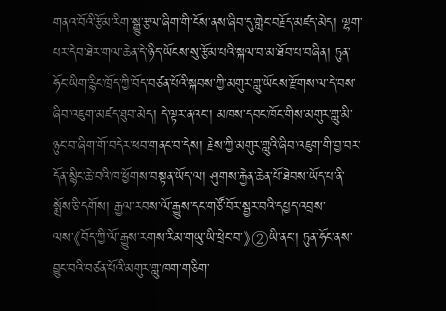གནའ་བོའི་རྩོམ་རིག་སྒྱུ་རྩལ་ཞིག་གི་ངོས་ནས་ཞིབ་དུ་གླེང་བརྗོད་མཛད་མེད། ལྷག་པར་དེབ་ཐེར་གལ་ཆེན་དེ་ཉིད་ཡོངས་སུ་རྩོམ་པའི་སྐལ་བ་མ་ཐོབ་པ་བཞིན། ཏུན་ཧོང་ཡིག་རྙིང་ཁྲོད་ཀྱི་བོད་བཙན་པོའི་སྐབས་ཀྱི་མགུར་གླུ་ཡོངས་རྫོགས་ལ་དེ་བས་ཞིབ་འཇུག་མཛད་ཐུབ་མེད། དེ་ལྟར་ནའང་། མཁས་དབང་ཁོང་གིས་མགུར་གླུ་མི་ཉུང་བ་ཞིག་གོ་བདེར་ཕབ་གནང་བ་དེས། རྗེས་ཀྱི་མགུར་གླུའི་ཞིབ་འཇུག་གི་བྱ་བར་དོན་སྙིང་ཆེ་བའི་ཁ་ཕྱོགས་བསྟན་ཡོད་ལ། ཤུགས་རྐྱེན་ཆེན་པོ་ཐེབས་ཡོད་པ་ནི་སྨྲོས་ཅི་དགོས། རྒྱལ་རབས་ལོ་རྒྱུས་དང་གཙོ་བོར་སྦྱར་བའི་དཔྱད་འབྲས་ལས་《བོད་ཀྱི་ལོ་རྒྱུས་རགས་རིམ་གཡུ་ཡི་ཕྲེང་བ་》②ཡི་ནང་། ཏུན་ཧོང་ནས་བྱུང་བའི་བཙན་པོའི་མགུར་གླུ་ཁག་གཅིག་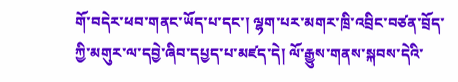གོ་བདེར་ཕབ་གནང་ཡོད་པ་དང་། ལྷག་པར་མགར་ཁྲི་འབྲིང་བཙན་བྲོད་ཀྱི་མགུར་ལ་དབྱེ་ཞིབ་དཔྱད་པ་མཛད་དེ། ལོ་རྒྱུས་གནས་སྐབས་དེའི་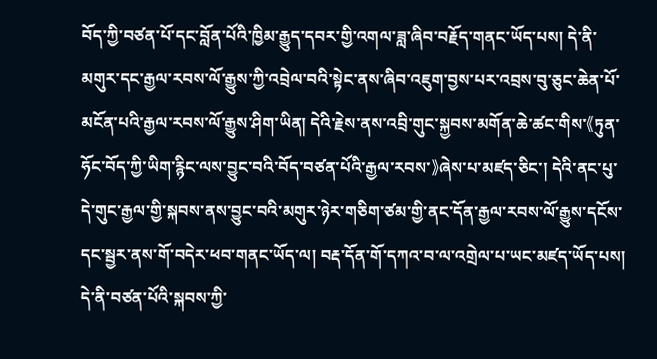བོད་ཀྱི་བཙན་པོ་དང་བློན་པོའི་ཁྱིམ་རྒྱུད་དབར་གྱི་འགལ་ཟླ་ཞིབ་བརྗོད་གནང་ཡོད་པས། དེ་ནི་མགུར་དང་རྒྱལ་རབས་ལོ་རྒྱུས་ཀྱི་འབྲེལ་བའི་སྟེང་ནས་ཞིབ་འཇུག་བྱས་པར་འབྲས་བུ་ཅུང་ཆེན་པོ་མངོན་པའི་རྒྱལ་རབས་ལོ་རྒྱུས་ཤིག་ཡིན། དེའི་རྗེས་ནས་འབྲི་གུང་སྐྱབས་མགོན་ཆེ་ཚང་གིས་《ཏུན་ཧོང་བོད་ཀྱི་ཡིག་རྙིང་ལས་བྱུང་བའི་བོད་བཙན་པོའི་རྒྱལ་རབས་》ཞེས་པ་མཛད་ཅིང་། དེའི་ནང་པུ་དེ་གུང་རྒྱལ་གྱི་སྐབས་ནས་བྱུང་བའི་མགུར་ཉེར་གཅིག་ཙམ་གྱི་ནང་དོན་རྒྱལ་རབས་ལོ་རྒྱུས་དངོས་དང་སྦྱར་ནས་གོ་བདེར་ཕབ་གནང་ཡོད་ལ། བརྡ་དོན་གོ་དཀའ་བ་ལ་འགྲེལ་པ་ཡང་མཛད་ཡོད་པས། དེ་ནི་བཙན་པོའི་སྐབས་ཀྱི་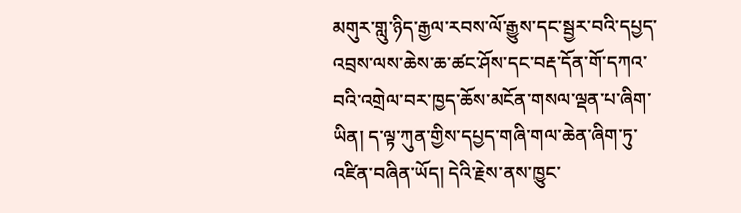མགུར་གླུ་ཉིད་རྒྱལ་རབས་ལོ་རྒྱུས་དང་སྦྱར་བའི་དཔྱད་འབྲས་ལས་ཆེས་ཆ་ཚང་ཤོས་དང་བརྡ་དོན་གོ་དཀའ་བའི་འགྲེལ་བར་ཁྱད་ཆོས་མངོན་གསལ་ལྡན་པ་ཞིག་ཡིན། ད་ལྟ་ཀུན་གྱིས་དཔྱད་གཞི་གལ་ཆེན་ཞིག་ཏུ་འཛིན་བཞིན་ཡོད། དེའི་རྗེས་ནས་ཁྱུང་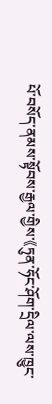པོ་བསོད་ནམས་སྟོབས་རྒྱལ་གྱིས་《ཏུན་ཧོང་ཤོག་དྲིལ་ལས་ཁྱུང་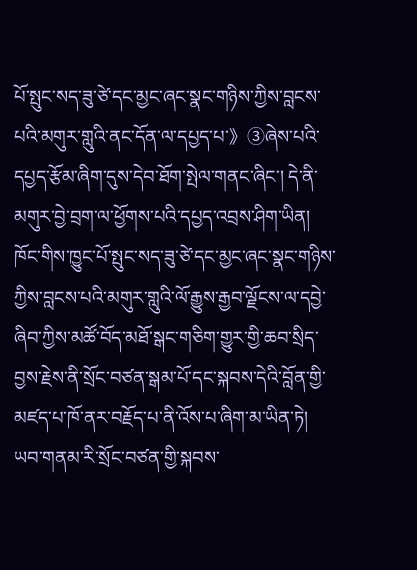པོ་སྤུང་སད་ཟུ་ཙེ་དང་མྱང་ཞང་སྣང་གཉིས་ཀྱིས་བླངས་པའི་མགུར་གླུའི་ནང་དོན་ལ་དཔྱད་པ་》③ཞེས་པའི་དཔྱད་རྩོམ་ཞིག་དུས་དེབ་ཐོག་སྤེལ་གནང་ཞིང་། དེ་ནི་མགུར་བྱེ་བྲག་ལ་ཕྱོགས་པའི་དཔྱད་འབྲས་ཤིག་ཡིན། ཁོང་གིས་ཁྱུང་པོ་སྤུང་སད་ཟུ་ཙེ་དང་མྱང་ཞང་སྣང་གཉིས་ཀྱིས་བླངས་པའི་མགུར་གླུའི་ལོ་རྒྱུས་རྒྱབ་ལྗོངས་ལ་དབྱེ་ཞིབ་ཀྱིས་མཚོ་བོད་མཐོ་སྒང་གཅིག་གྱུར་གྱི་ཆབ་སྲིད་བྱས་རྗེས་ནི་སྲོང་བཙན་སྒམ་པོ་དང་སྐབས་དེའི་བློན་གྱི་མཛད་པ་ཁོ་ནར་བརྗོད་པ་ནི་འོས་པ་ཞིག་མ་ཡིན་ཏེ། ཡབ་གནམ་རི་སྲོང་བཙན་གྱི་སྐབས་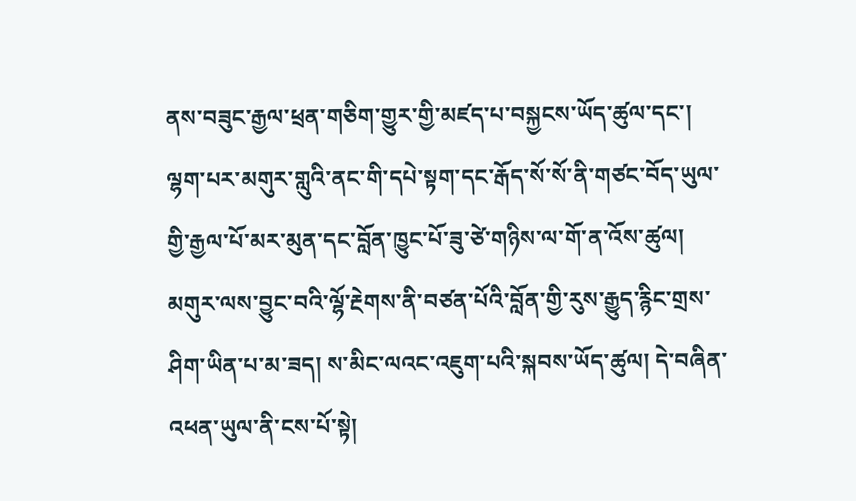ནས་བཟུང་རྒྱལ་ཕྲན་གཅིག་གྱུར་གྱི་མཛད་པ་བསྐྱངས་ཡོད་ཚུལ་དང་། ལྷག་པར་མགུར་གླུའི་ནང་གི་དཔེ་སྟག་དང་རྒོད་སོ་སོ་ནི་གཙང་བོད་ཡུལ་གྱི་རྒྱལ་པོ་མར་མུན་དང་བློན་ཁྱུང་པོ་ཟུ་ཙེ་གཉིས་ལ་གོ་ན་འོས་ཚུལ། མགུར་ལས་བྱུང་བའི་ལྷོ་རྔེགས་ནི་བཙན་པོའི་བློན་གྱི་རུས་རྒྱུད་རྙིང་གྲས་ཤིག་ཡིན་པ་མ་ཟད། ས་མིང་ལའང་འཇུག་པའི་སྐབས་ཡོད་ཚུལ། དེ་བཞིན་འཕན་ཡུལ་ནི་ངས་པོ་སྟེ།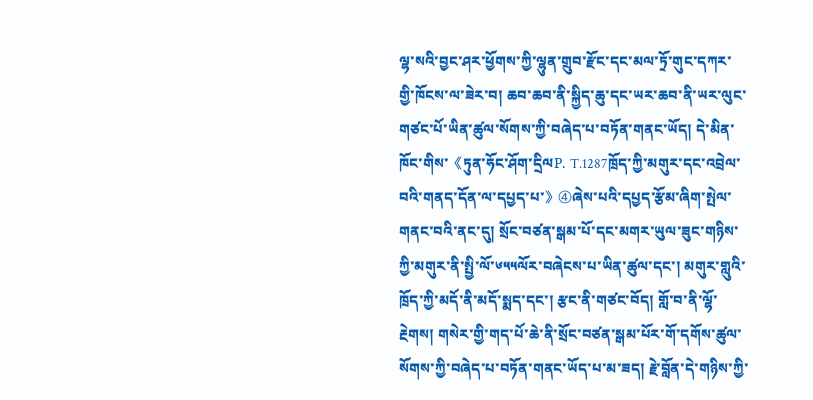ལྷ་སའི་བྱང་ཤར་ཕྱོགས་ཀྱི་ལྷུན་གྲུབ་རྫོང་དང་མལ་ཏྲོ་གུང་དཀར་གྱི་ཁོངས་ལ་ཟེར་བ། ཆབ་ཆབ་ནི་སྐྱིད་ཆུ་དང་ཡར་ཆབ་ནི་ཡར་ལུང་གཙང་པོ་ཡིན་ཚུལ་སོགས་ཀྱི་བཞེད་པ་བཏོན་གནང་ཡོད། དེ་མིན་ཁོང་གིས་《ཏུན་ཧོང་ཤོག་དྲིལP. T.1287ཁྲོད་ཀྱི་མགུར་དང་འབྲེལ་བའི་གནད་དོན་ལ་དཔྱད་པ་》④ཞེས་པའི་དཔྱད་རྩོམ་ཞིག་སྤེལ་གནང་བའི་ནང་དུ། སྲོང་བཙན་སྒམ་པོ་དང་མགར་ཡུལ་ཟུང་གཉིས་ཀྱི་མགུར་ནི་སྤྱི་ལོ་༦༥༥ལོར་བཞེངས་པ་ཡིན་ཚུལ་དང་། མགུར་གླུའི་ཁྲོད་ཀྱི་མདོ་ནི་མདོ་སྨད་དང་། རྩང་ནི་གཙང་བོད། གློ་བ་ནི་ལྷོ་རྔེགས། གསེར་གྱི་གད་པོ་ཆེ་ནི་སྲོང་བཙན་སྒམ་པོར་གོ་དགོས་ཚུལ་སོགས་ཀྱི་བཞེད་པ་བཏོན་གནང་ཡོད་པ་མ་ཟད། རྗེ་བློན་དེ་གཉིས་ཀྱི་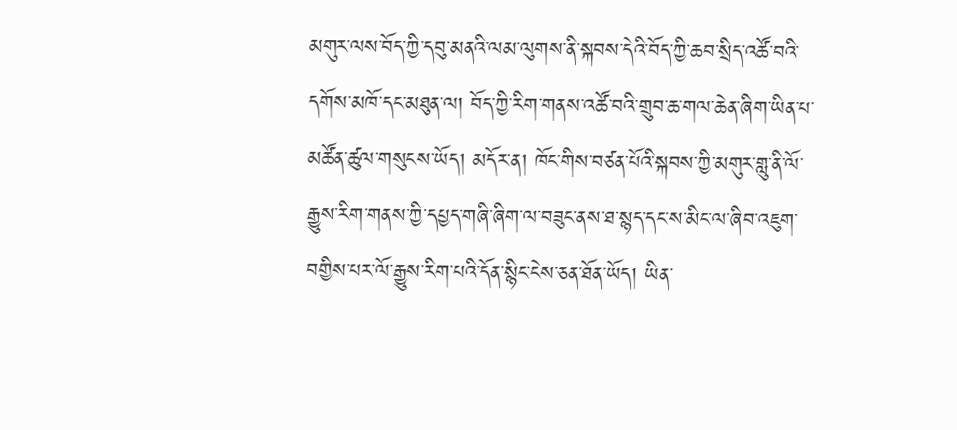མགུར་ལས་བོད་ཀྱི་དབུ་མནའི་ལམ་ལུགས་ནི་སྐབས་དེའི་བོད་ཀྱི་ཆབ་སྲིད་འཚོ་བའི་དགོས་མཁོ་དང་མཐུན་ལ། བོད་ཀྱི་རིག་གནས་འཚོ་བའི་གྲུབ་ཆ་གལ་ཆེན་ཞིག་ཡིན་པ་མཚོན་ཚུལ་གསུངས་ཡོད། མདོར་ན། ཁོང་གིས་བཙན་པོའི་སྐབས་ཀྱི་མགུར་གླུ་ནི་ལོ་རྒྱུས་རིག་གནས་ཀྱི་དཔྱད་གཞི་ཞིག་ལ་བཟུང་ནས་ཐ་སྙད་དང་ས་མིང་ལ་ཞིབ་འཇུག་བགྱིས་པར་ལོ་རྒྱུས་རིག་པའི་དོན་སྙིང་ངེས་ཅན་ཐོན་ཡོད། ཡིན་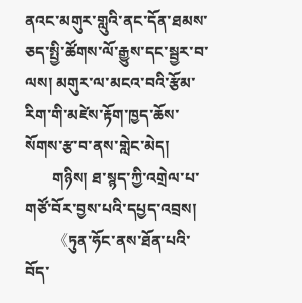ནའང་མགུར་གླུའི་ནང་དོན་ཐམས་ཅད་སྤྱི་ཚོགས་ལོ་རྒྱུས་དང་སྦྱར་བ་ལས། མགུར་ལ་མངའ་བའི་རྩོམ་རིག་གི་མཛེས་རྟོག་ཁྱད་ཆོས་སོགས་རྩ་བ་ནས་གླེང་མེད།
       གཉིས། ཐ་སྙད་ཀྱི་འགྲེལ་པ་གཙོ་བོར་བྱས་པའི་དཔྱད་འབྲས།
       《ཏུན་ཧོང་ནས་ཐོན་པའི་བོད་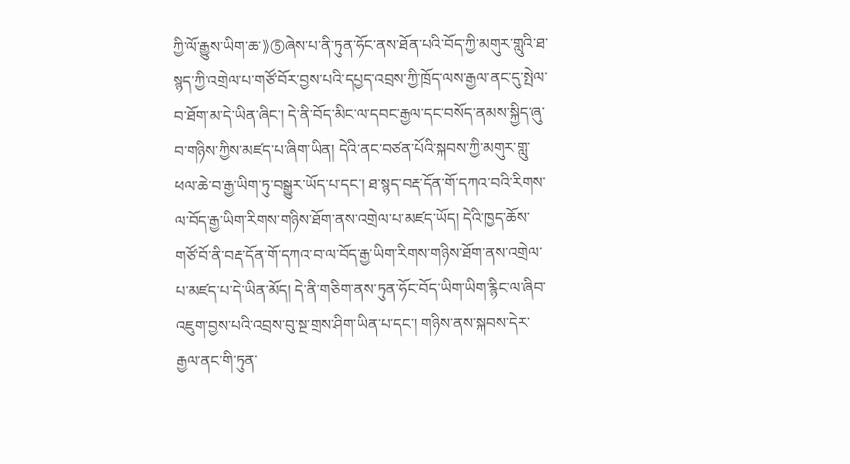ཀྱི་ལོ་རྒྱུས་ཡིག་ཆ་》⑤ཞེས་པ་ནི་ཏུན་ཧོང་ནས་ཐོན་པའི་བོད་ཀྱི་མགུར་གླུའི་ཐ་སྙད་ཀྱི་འགྲེལ་པ་གཙོ་བོར་བྱས་པའི་དཔྱད་འབྲས་ཀྱི་ཁྲོད་ལས་རྒྱལ་ནང་དུ་སྤེལ་བ་ཐོག་མ་དེ་ཡིན་ཞིང་། དེ་ནི་བོད་མིང་ལ་དབང་རྒྱལ་དང་བསོད་ནམས་སྐྱིད་ཞུ་བ་གཉིས་ཀྱིས་མཛད་པ་ཞིག་ཡིན། དེའི་ནང་བཙན་པོའི་སྐབས་ཀྱི་མགུར་གླུ་ཕལ་ཆེ་བ་རྒྱ་ཡིག་ཏུ་བསྒྱུར་ཡོད་པ་དང་། ཐ་སྙད་བརྡ་དོན་གོ་དཀའ་བའི་རིགས་ལ་བོད་རྒྱ་ཡིག་རིགས་གཉིས་ཐོག་ནས་འགྲེལ་པ་མཛད་ཡོད། དེའི་ཁྱད་ཆོས་གཙོ་བོ་ནི་བརྡ་དོན་གོ་དཀའ་བ་ལ་བོད་རྒྱ་ཡིག་རིགས་གཉིས་ཐོག་ནས་འགྲེལ་པ་མཛད་པ་དེ་ཡིན་མོད། དེ་ནི་གཅིག་ནས་ཏུན་ཧོང་བོད་ཡིག་ཡིག་རྙིང་ལ་ཞིབ་འཇུག་བྱས་པའི་འབྲས་བུ་སྔ་གྲས་ཤིག་ཡིན་པ་དང་། གཉིས་ནས་སྐབས་དེར་རྒྱལ་ནང་གི་ཏུན་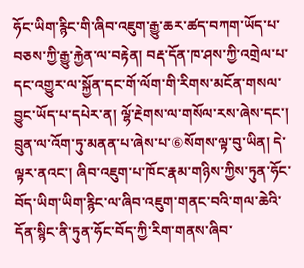ཧོང་ཡིག་རྙིང་གི་ཞིབ་འཇུག་རྒྱུ་ཆར་ཚད་བཀག་ཡོད་པ་བཅས་ཀྱི་རྒྱུ་རྐྱེན་ལ་བརྟེན། བརྡ་དོན་ཁ་ཤས་ཀྱི་འགྲེལ་པ་དང་འགྱུར་ལ་སྐྱོན་དང་གོ་ལོག་གི་རིགས་མངོན་གསལ་བྱུང་ཡོད་པ་དཔེར་ན། ལྷོ་རྔེགས་ལ་གསོལ་རས་ཞེས་དང་། བྲུན་ལ་འོག་ཏུ་མནན་པ་ཞེས་པ་⑥སོགས་ལྟ་བུ་ཡིན། དེ་ལྟར་ནའང་། ཞིབ་འཇུག་པ་ཁོང་རྣམ་གཉིས་ཀྱིས་ཏུན་ཧོང་བོད་ཡིག་ཡིག་རྙིང་ལ་ཞིབ་འཇུག་གནང་བའི་གལ་ཆེའི་དོན་སྙིང་ནི་ཏུན་ཧོང་བོད་ཀྱི་རིག་གནས་ཞིབ་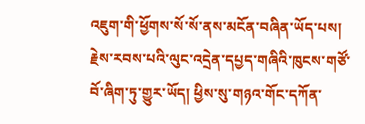འཇུག་གི་ཕྱོགས་སོ་སོ་ནས་མངོན་བཞིན་ཡོད་པས། རྗེས་རབས་པའི་ལུང་འདྲེན་དཔྱད་གཞིའི་ཁུངས་གཙོ་བོ་ཞིག་ཏུ་གྱུར་ཡོད། ཕྱིས་སུ་གཉའ་གོང་དཀོན་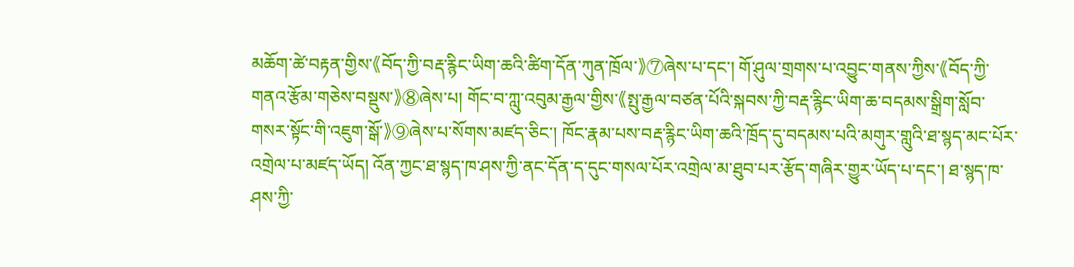མཆོག་ཚེ་བརྟན་གྱིས་《བོད་ཀྱི་བརྡ་རྙིང་ཡིག་ཆའི་ཚིག་དོན་ཀུན་ཁྲོལ་》⑦ཞེས་པ་དང་། གོ་ཤུལ་གྲགས་པ་འབྱུང་གནས་ཀྱིས་《བོད་ཀྱི་གནའ་རྩོམ་གཅེས་བསྡུས་》⑧ཞེས་པ། གོང་བ་ཀླུ་འབུམ་རྒྱལ་གྱིས་《སྤུ་རྒྱལ་བཙན་པོའི་སྐབས་ཀྱི་བརྡ་རྙིང་ཡིག་ཆ་བདམས་སྒྲིག་སློབ་གསར་སྟོང་གི་འཇུག་སྒོ་》⑨ཞེས་པ་སོགས་མཛད་ཅིང་། ཁོང་རྣམ་པས་བརྡ་རྙིང་ཡིག་ཆའི་ཁྲོད་དུ་བདམས་པའི་མགུར་གླུའི་ཐ་སྙད་མང་པོར་འགྲེལ་པ་མཛད་ཡོད། འོན་ཀྱང་ཐ་སྙད་ཁ་ཤས་ཀྱི་ནང་དོན་ད་དུང་གསལ་པོར་འགྲེལ་མ་ཐུབ་པར་རྩོད་གཞིར་གྱུར་ཡོད་པ་དང་། ཐ་སྙད་ཁ་ཤས་ཀྱི་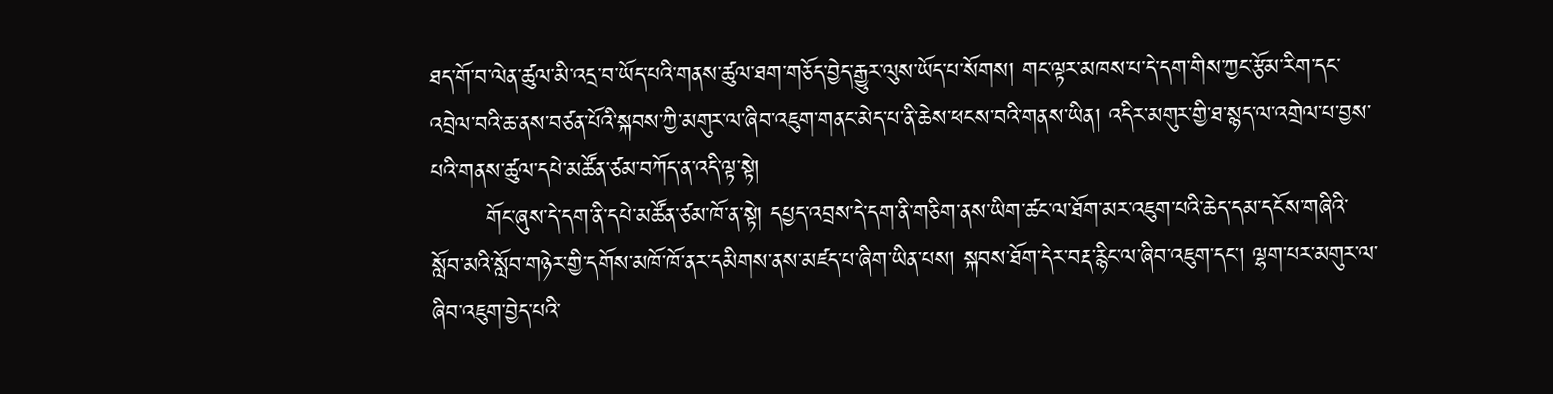ཐད་གོ་བ་ལེན་ཚུལ་མི་འདྲ་བ་ཡོད་པའི་གནས་ཚུལ་ཐག་གཅོད་བྱེད་རྒྱུར་ལུས་ཡོད་པ་སོགས། གང་ལྟར་མཁས་པ་དེ་དག་གིས་ཀྱང་རྩོམ་རིག་དང་འབྲེལ་བའི་ཆ་ནས་བཙན་པོའི་སྐབས་ཀྱི་མགུར་ལ་ཞིབ་འཇུག་གནང་མེད་པ་ནི་ཆེས་ཕངས་བའི་གནས་ཡིན། འདིར་མགུར་གྱི་ཐ་སྙད་ལ་འགྲེལ་པ་བྱས་པའི་གནས་ཚུལ་དཔེ་མཚོན་ཙམ་བཀོད་ན་འདི་ལྟ་སྟེ།
       གོང་ཞུས་དེ་དག་ནི་དཔེ་མཚོན་ཙམ་ཁོ་ན་སྟེ། དཔྱད་འབྲས་དེ་དག་ནི་གཅིག་ནས་ཡིག་ཚང་ལ་ཐོག་མར་འཇུག་པའི་ཆེད་དམ་དངོས་གཞིའི་སློབ་མའི་སློབ་གཉེར་གྱི་དགོས་མཁོ་ཁོ་ནར་དམིགས་ནས་མཛད་པ་ཞིག་ཡིན་པས། སྐབས་ཐོག་དེར་བརྡ་རྙིང་ལ་ཞིབ་འཇུག་དང་། ལྷག་པར་མགུར་ལ་ཞིབ་འཇུག་བྱེད་པའི་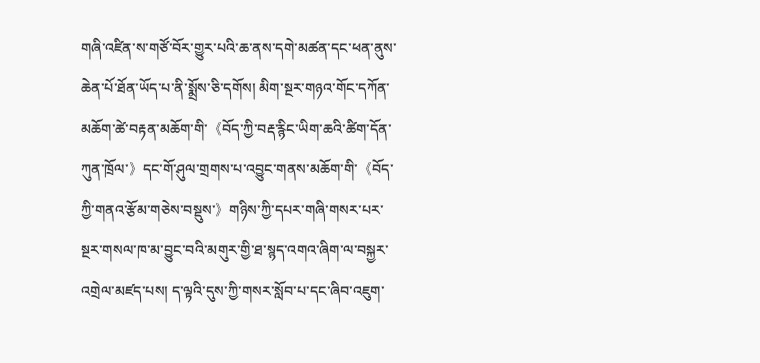གཞི་འཛིན་ས་གཙོ་བོར་གྱུར་པའི་ཆ་ནས་དགེ་མཚན་དང་ཕན་ནུས་ཆེན་པོ་ཐོན་ཡོད་པ་ནི་སྨྲོས་ཅི་དགོས། མིག་སྔར་གཉའ་གོང་དཀོན་མཆོག་ཚེ་བརྟན་མཆོག་གི་《བོད་ཀྱི་བརྡ་རྙིང་ཡིག་ཆའི་ཚིག་དོན་ཀུན་ཁྲོལ་》དང་གོ་ཤུལ་གྲགས་པ་འབྱུང་གནས་མཆོག་གི་《བོད་ཀྱི་གནའ་རྩོམ་གཅེས་བསྡུས་》གཉིས་ཀྱི་དཔར་གཞི་གསར་པར་སྔར་གསལ་ཁ་མ་བྱུང་བའི་མགུར་གྱི་ཐ་སྙད་འགའ་ཞིག་ལ་བསྐྱར་འགྲེལ་མཛད་པས། ད་ལྟའི་དུས་ཀྱི་གསར་སློབ་པ་དང་ཞིབ་འཇུག་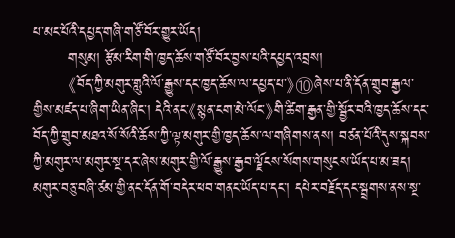པ་མང་པོའི་དཔྱད་གཞི་གཙོ་བོར་གྱུར་ཡོད།
       གསུམ། རྩོམ་རིག་གི་ཁྱད་ཆོས་གཙོ་བོར་བྱས་པའི་དཔྱད་འབྲས།
       《བོད་ཀྱི་མགུར་གླུའི་ལོ་རྒྱུས་དང་ཁྱད་ཆོས་ལ་དཔྱད་པ་》⑩ཞེས་པ་ནི་དོན་གྲུབ་རྒྱལ་གྱིས་མཛད་པ་ཞིག་ཡིན་ཞིང་། དེའི་ནང་《སྙན་ངག་མེ་ལོང་》གི་ཚིག་རྒྱན་གྱི་སྦྱོར་བའི་ཁྱད་ཆོས་དང་བོད་ཀྱི་གྲུབ་མཐའ་སོ་སོའི་ཆོས་ཀྱི་ལྟ་མགུར་གྱི་ཁྱད་ཆོས་ལ་གཞིགས་ནས། བཙན་པོའི་དུས་སྐབས་ཀྱི་མགུར་ལ་མགུར་སྔ་དར་ཞེས་མགུར་གྱི་ལོ་རྒྱུས་རྒྱབ་ལྗོངས་སོགས་གསུངས་ཡོད་པ་མ་ཟད། མགུར་བཅུ་བཞི་ཙམ་གྱི་ནང་དོན་གོ་བདེར་ཕབ་གནང་ཡོད་པ་དང་། དཔེར་བརྗོད་དང་སྦྲགས་ནས་སྔ་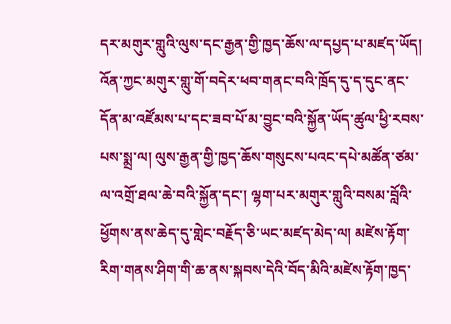དར་མགུར་གླུའི་ལུས་དང་རྒྱན་གྱི་ཁྱད་ཆོས་ལ་དཔྱད་པ་མཛད་ཡོད། འོན་ཀྱང་མགུར་གླུ་གོ་བདེར་ཕབ་གནང་བའི་ཁྲོད་དུ་ད་དུང་ནང་དོན་མ་འཛོམས་པ་དང་ཟབ་པོ་མ་བྱུང་བའི་སྐྱོན་ཡོད་ཚུལ་ཕྱི་རབས་པས་སྨྲ་ལ། ལུས་རྒྱན་གྱི་ཁྱད་ཆོས་གསུངས་པའང་དཔེ་མཚོན་ཙམ་ལ་འགྲོ་ཐལ་ཆེ་བའི་སྐྱོན་དང་། ལྷག་པར་མགུར་གླུའི་བསམ་བློའི་ཕྱོགས་ནས་ཆེད་དུ་གླེང་བརྗོད་ཅི་ཡང་མཛད་མེད་ལ། མཛེས་རྟོག་རིག་གནས་ཤིག་གི་ཆ་ནས་སྐབས་དེའི་བོད་མིའི་མཛེས་རྟོག་ཁྱད་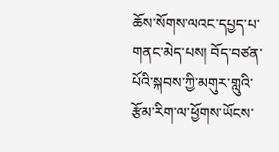ཆོས་སོགས་ལའང་དཔྱད་པ་གནང་མེད་པས། བོད་བཙན་པོའི་སྐབས་ཀྱི་མགུར་གླུའི་རྩོམ་རིག་ལ་ཕྱོགས་ཡོངས་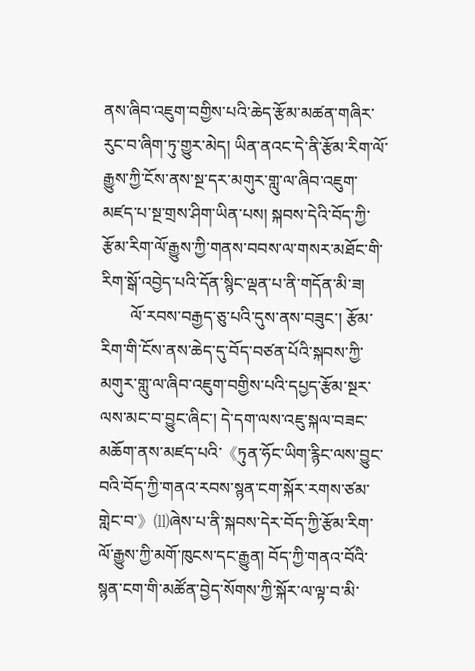ནས་ཞིབ་འཇུག་བགྱིས་པའི་ཆེད་རྩོམ་མཚན་གཞིར་རུང་བ་ཞིག་ཏུ་གྱུར་མེད། ཡིན་ནའང་དེ་ནི་རྩོམ་རིག་ལོ་རྒྱུས་ཀྱི་ངོས་ནས་སྔ་དར་མགུར་གླུ་ལ་ཞིབ་འཇུག་མཛད་པ་སྔ་གྲས་ཤིག་ཡིན་པས། སྐབས་དེའི་བོད་ཀྱི་རྩོམ་རིག་ལོ་རྒྱུས་ཀྱི་གནས་བབས་ལ་གསར་མཐོང་གི་རིག་སྒོ་འབྱེད་པའི་དོན་སྙིང་ལྡན་པ་ནི་གདོན་མི་ཟ།
       ལོ་རབས་བརྒྱད་ཅུ་པའི་དུས་ནས་བཟུང་། རྩོམ་རིག་གི་ངོས་ནས་ཆེད་དུ་བོད་བཙན་པོའི་སྐབས་ཀྱི་མགུར་གླུ་ལ་ཞིབ་འཇུག་བགྱིས་པའི་དཔྱད་རྩོམ་སྔར་ལས་མང་བ་བྱུང་ཞིང་། དེ་དག་ལས་འཇུ་སྐལ་བཟང་མཆོག་ནས་མཛད་པའི་《ཏུན་ཧོང་ཡིག་རྙིང་ལས་བྱུང་བའི་བོད་ཀྱི་གནའ་རབས་སྙན་ངག་སྐོར་རགས་ཙམ་གླེང་བ་》⑾ཞེས་པ་ནི་སྐབས་དེར་བོད་ཀྱི་རྩོམ་རིག་ལོ་རྒྱུས་ཀྱི་མགོ་ཁུངས་དང་རྒྱུན། བོད་ཀྱི་གནའ་བོའི་སྙན་ངག་གི་མཚོན་བྱེད་སོགས་ཀྱི་སྐོར་ལ་ལྟ་བ་མི་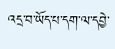འདྲ་བ་ཡོད་པ་དག་ལ་དབྱེ་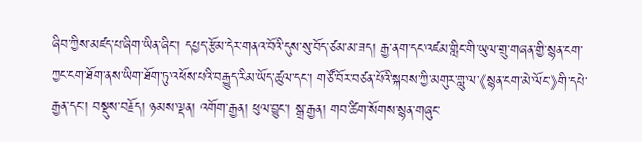ཞིབ་ཀྱིས་མཛད་པ་ཞིག་ཡིན་ཞིང་། དཔྱད་རྩོམ་དེར་གནའ་བོའི་དུས་སུ་བོད་ཙམ་མ་ཟད། རྒྱ་ནག་དང་འཛམ་གླིང་གི་ཡུལ་གྲུ་གཞན་གྱི་སྙན་ངག་ཀྱང་ངག་ཐོག་ནས་ཡིག་ཐོག་ཏུ་འཕོས་པའི་བརྒྱུད་རིམ་ཡོད་ཚུལ་དང་། གཙོ་བོར་བཙན་པོའི་སྐབས་ཀྱི་མགུར་གླུ་ལ་《སྙན་ངག་མེ་ལོང་》གི་དཔེ་རྒྱན་དང་། བསྡུས་བརྗོད། ཉམས་ལྡན། འགོག་རྒྱན། ཕུལ་བྱུང་། སྒྲ་རྒྱན། གབ་ཚིག་སོགས་སྙན་གཞུང་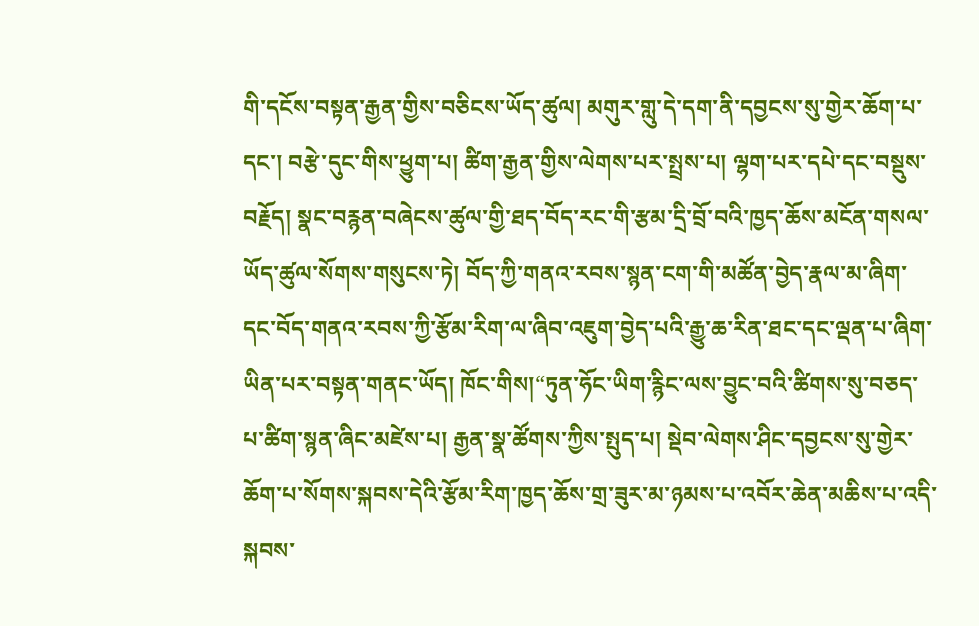གི་དངོས་བསྟན་རྒྱན་གྱིས་བཅིངས་ཡོད་ཚུལ། མགུར་གླུ་དེ་དག་ནི་དབྱངས་སུ་གྱེར་ཆོག་པ་དང་། བརྩེ་དུང་གིས་ཕྱུག་པ། ཚིག་རྒྱན་གྱིས་ལེགས་པར་སྤྲས་པ། ལྷག་པར་དཔེ་དང་བསྡུས་བརྗོད། སྣང་བརྙན་བཞེངས་ཚུལ་གྱི་ཐད་བོད་རང་གི་རྩམ་དྲི་བྲོ་བའི་ཁྱད་ཆོས་མངོན་གསལ་ཡོད་ཚུལ་སོགས་གསུངས་ཏེ། བོད་ཀྱི་གནའ་རབས་སྙན་ངག་གི་མཚོན་བྱེད་རྣལ་མ་ཞིག་དང་བོད་གནའ་རབས་ཀྱི་རྩོམ་རིག་ལ་ཞིབ་འཇུག་བྱེད་པའི་རྒྱུ་ཆ་རིན་ཐང་དང་ལྡན་པ་ཞིག་ཡིན་པར་བསྟན་གནང་ཡོད། ཁོང་གིས།“ཏུན་ཧོང་ཡིག་རྙིང་ལས་བྱུང་བའི་ཚིགས་སུ་བཅད་པ་ཚིག་སྙན་ཞིང་མཛེས་པ། རྒྱན་སྣ་ཚོགས་ཀྱིས་སྤུད་པ། སྡེབ་ལེགས་ཤིང་དབྱངས་སུ་གྱེར་ཆོག་པ་སོགས་སྐབས་དེའི་རྩོམ་རིག་ཁྱད་ཆོས་གྲ་ཟུར་མ་ཉམས་པ་འབོར་ཆེན་མཆིས་པ་འདི་སྐབས་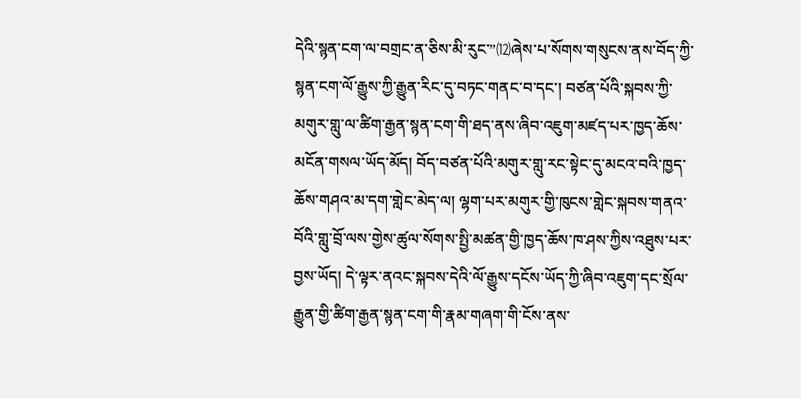དེའི་སྙན་ངག་ལ་བགྲང་ན་ཅིས་མི་རུང་”⑿ཞེས་པ་སོགས་གསུངས་ནས་བོད་ཀྱི་སྙན་ངག་ལོ་རྒྱུས་ཀྱི་རྒྱུན་རིང་དུ་བཏང་གནང་བ་དང་། བཙན་པོའི་སྐབས་ཀྱི་མགུར་གླུ་ལ་ཚིག་རྒྱན་སྙན་ངག་གི་ཐད་ནས་ཞིབ་འཇུག་མཛད་པར་ཁྱད་ཆོས་མངོན་གསལ་ཡོད་མོད། བོད་བཙན་པོའི་མགུར་གླུ་རང་སྟེང་དུ་མངའ་བའི་ཁྱད་ཆོས་གཤའ་མ་དག་གླེང་མེད་ལ། ལྷག་པར་མགུར་གྱི་ཁུངས་གླེང་སྐབས་གནའ་བོའི་གླུ་བྲོ་ལས་གྱེས་ཚུལ་སོགས་སྤྱི་མཚན་གྱི་ཁྱད་ཆོས་ཁ་ཤས་ཀྱིས་འཐུས་པར་བྱས་ཡོད། དེ་ལྟར་ནའང་སྐབས་དེའི་ལོ་རྒྱུས་དངོས་ཡོད་ཀྱི་ཞིབ་འཇུག་དང་སྲོལ་རྒྱུན་གྱི་ཚིག་རྒྱན་སྙན་ངག་གི་རྣམ་གཞག་གི་ངོས་ནས་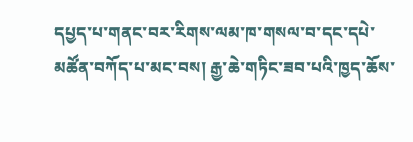དཔྱད་པ་གནང་བར་རིགས་ལམ་ཁ་གསལ་བ་དང་དཔེ་མཚོན་བཀོད་པ་མང་བས། རྒྱ་ཆེ་གཏིང་ཟབ་པའི་ཁྱད་ཆོས་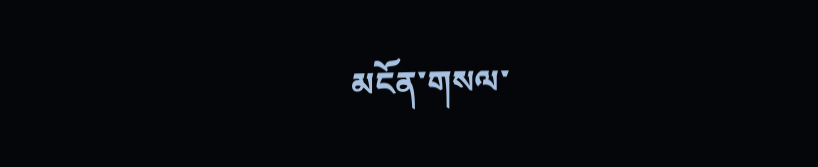མངོན་གསལ་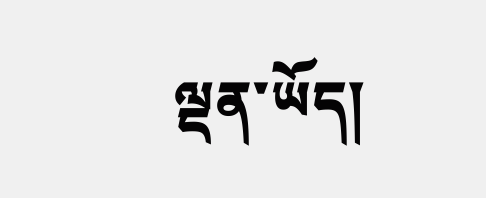ལྡན་ཡོད།